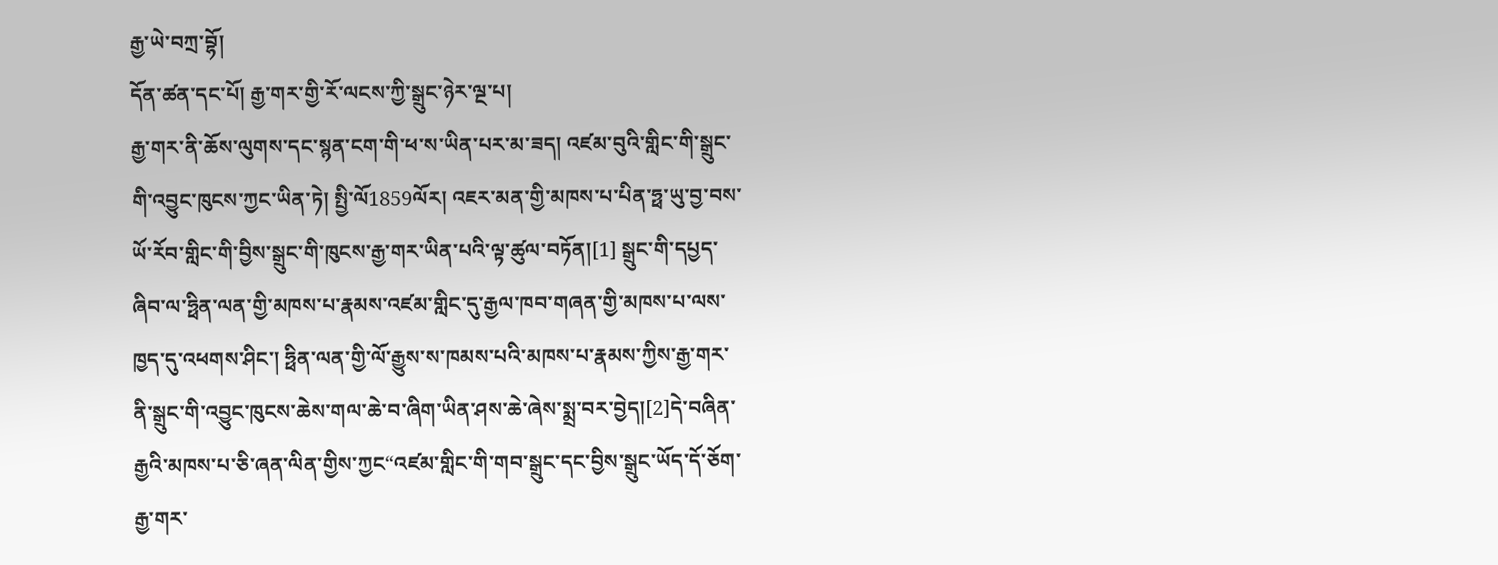རྒྱ་ཡེ་བཀྲ་བྷོ།
དོན་ཚན་དང་པོ། རྒྱ་གར་གྱི་རོ་ལངས་ཀྱི་སྒྲུང་ཉེར་ལྔ་པ།
རྒྱ་གར་ནི་ཆོས་ལུགས་དང་སྙན་ངག་གི་ཕ་ས་ཡིན་པར་མ་ཟད། འཛམ་བུའི་གླིང་གི་སྒྲུང་གི་འབྱུང་ཁུངས་ཀྱང་ཡིན་ཏེ། སྤྱི་ལོ1859ལོར། འཇར་མན་གྱི་མཁས་པ་པིན་ཧྥ་ཡུ་བྱ་བས་ཡོ་རོབ་གླིང་གི་བྱིས་སྒྲུང་གི་ཁུངས་རྒྱ་གར་ཡིན་པའི་ལྟ་ཚུལ་བཏོན།[1] སྒྲུང་གི་དཔྱད་ཞིབ་ལ་ཧྥིན་ལན་གྱི་མཁས་པ་རྣམས་འཛམ་གླིང་དུ་རྒྱལ་ཁབ་གཞན་གྱི་མཁས་པ་ལས་ཁྱད་དུ་འཕགས་ཤིང་། ཧྥིན་ལན་གྱི་ལོ་རྒྱུས་ས་ཁམས་པའི་མཁས་པ་རྣམས་ཀྱིས་རྒྱ་གར་ནི་སྒྲུང་གི་འབྱུང་ཁུངས་ཆེས་གལ་ཆེ་བ་ཞིག་ཡིན་ཤས་ཆེ་ཞེས་སྨྲ་བར་བྱེད།[2]དེ་བཞིན་རྒྱའི་མཁས་པ་ཅི་ཞན་ལིན་གྱིས་ཀྱང“འཛམ་གླིང་གི་གབ་སྒྲུང་དང་བྱིས་སྒྲུང་ཡོད་དོ་ཅོག་རྒྱ་གར་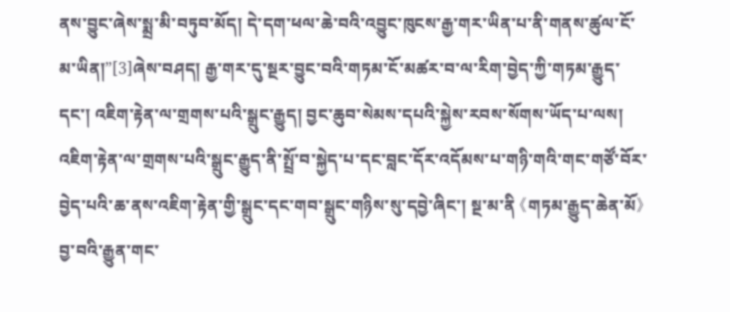ནས་བྱུང་ཞེས་སྨྲ་མི་བཏུབ་མོད། དེ་དག་ཕལ་ཆེ་བའི་འབྱུང་ཁུངས་རྒྱ་གར་ཡིན་པ་ནི་གནས་ཚུལ་ངོ་མ་ཡིན།”[3]ཞེས་བཤད། རྒྱ་གར་དུ་སྔར་བྱུང་བའི་གཏམ་ངོ་མཚར་བ་ལ་རིག་བྱེད་ཀྱི་གཏམ་རྒྱུད་དང་། འཇིག་རྟེན་ལ་གྲགས་པའི་སྒྲུང་རྒྱུད། བྱང་ཆུབ་སེམས་དཔའི་སྐྱེས་རབས་སོགས་ཡོད་པ་ལས། འཇིག་རྟེན་ལ་གྲགས་པའི་སྒྲུང་རྒྱུད་ནི་སྤྲོ་བ་སྐྱེད་པ་དང་བླང་དོར་འདོམས་པ་གཉི་གའི་གང་གཙོ་བོར་བྱེད་པའི་ཆ་ནས་འཇིག་རྟེན་གྱི་སྒྲུང་དང་གབ་སྒྲུང་གཉིས་སུ་དབྱེ་ཞིང་། སྔ་མ་ནི 《གཏམ་རྒྱུད་ཆེན་མོ》བྱ་བའི་རྒྱུན་གང་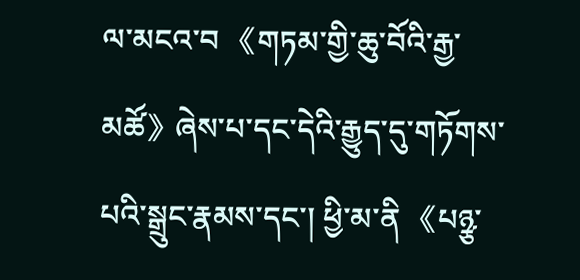ལ་མངའ་བ 《གཏམ་གྱི་ཆུ་བོའི་རྒྱ་མཚོ》ཞེས་པ་དང་དེའི་རྒྱུད་དུ་གཏོགས་པའི་སྒྲུང་རྣམས་དང་། ཕྱི་མ་ནི 《པཉྩ་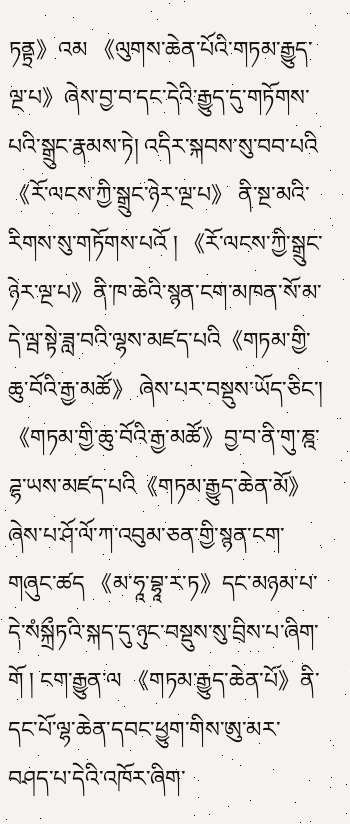ཏནྟྲ》འམ 《ལུགས་ཆེན་པོའི་གཏམ་རྒྱུད་ལྔ་པ》ཞེས་བྱ་བ་དང་དེའི་རྒྱུད་དུ་གཏོགས་པའི་སྒྲུང་རྣམས་ཏེ། འདིར་སྐབས་སུ་བབ་པའི《རོ་ལངས་ཀྱི་སྒྲུང་ཉེར་ལྔ་པ》 ནི་སྔ་མའི་རིགས་སུ་གཏོགས་པའོ ། 《རོ་ལངས་ཀྱི་སྒྲུང་ཉེར་ལྔ་པ》ནི་ཁ་ཆེའི་སྙན་ངག་མཁན་སོ་མ་དེ་ལྦ་སྟེ་ཟླ་བའི་ལྷས་མཛད་པའི《གཏམ་གྱི་ཆུ་བོའི་རྒྱ་མཚོ》 ཞེས་པར་བསྡུས་ཡོད་ཅིང་། 《གཏམ་གྱི་ཆུ་བོའི་རྒྱ་མཚོ》བྱ་བ་ནི་གུ་ཎྰ་ཌྷ་ཡས་མཛད་པའི《གཏམ་རྒྱུད་ཆེན་མོ》ཞེས་པ་ཤོ་ལོ་ཀ་འབུམ་ཅན་གྱི་སྙན་ངག་གཞུང་ཚད 《མ་ཧཱ་བྷཱ་ར་ཏ》དང་མཉམ་པ་དེ་སཾསྐྲྀཏའི་སྐད་དུ་ཉུང་བསྡུས་སུ་བྲིས་པ་ཞིག་གོ ། ངག་རྒྱུན་ལ 《གཏམ་རྒྱུད་ཆེན་པོ》ནི་དང་པོ་ལྷ་ཆེན་དབང་ཕྱུག་གིས་ཨུ་མར་བཤད་པ་དེའི་འཁོར་ཞིག་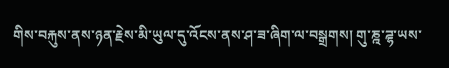གིས་བརྐུས་ནས་ཉན་རྗེས་མི་ཡུལ་དུ་འོངས་ནས་ཤ་ཟ་ཞིག་ལ་བསྒྲགས། གུ་ཎྰ་ཌྷ་ཡས་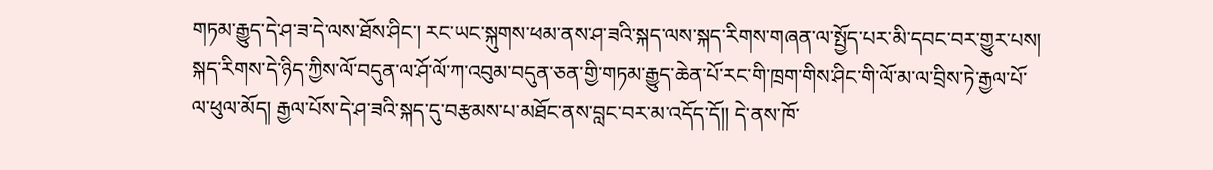གཏམ་རྒྱུད་དེ་ཤ་ཟ་དེ་ལས་ཐོས་ཤིང་། རང་ཡང་སྐུགས་ཕམ་ནས་ཤ་ཟའི་སྐད་ལས་སྐད་རིགས་གཞན་ལ་སྤྱོད་པར་མི་དབང་བར་གྱུར་པས། སྐད་རིགས་དེ་ཉིད་ཀྱིས་ལོ་བདུན་ལ་ཤོ་ལོ་ཀ་འབུམ་བདུན་ཅན་གྱི་གཏམ་རྒྱུད་ཆེན་པོ་རང་གི་ཁྲག་གིས་ཤིང་གི་ལོ་མ་ལ་བྲིས་ཏེ་རྒྱལ་པོ་ལ་ཕུལ་མོད། རྒྱལ་པོས་དེ་ཤ་ཟའི་སྐད་དུ་བརྩམས་པ་མཐོང་ནས་བླང་བར་མ་འདོད་དོ།། དེ་ནས་ཁོ་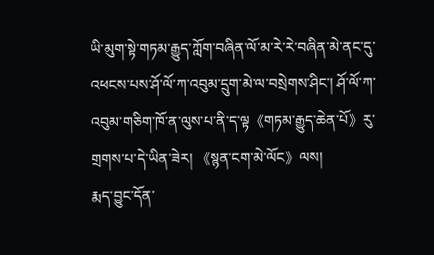ཡི་མུག་སྟེ་གཏམ་རྒྱུད་ཀློག་བཞིན་ལོ་མ་རེ་རེ་བཞིན་མེ་ནང་དུ་འཕངས་པས་ཤོ་ལོ་ཀ་འབུམ་དྲུག་མེ་ལ་བསྲེགས་ཤིང་། ཤོ་ལོ་ཀ་འབུམ་གཅིག་ཁོ་ན་ལུས་པ་ནི་ད་ལྟ《གཏམ་རྒྱུད་ཆེན་པོ》རུ་གྲགས་པ་དེ་ཡིན་ཟེར། 《སྙན་ངག་མེ་ལོང》ལས།
རྨད་བྱུང་དོན་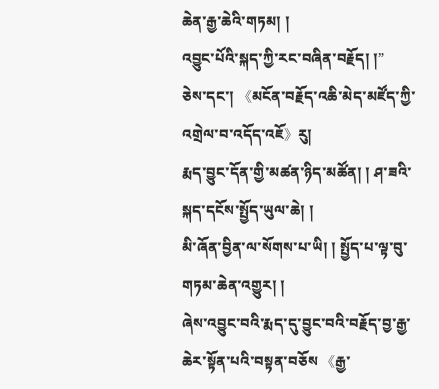ཆེན་རྒྱ་ཆེའི་གཏམ། །
འབྱུང་པོའི་སྐད་ཀྱི་རང་བཞིན་བརྗོད། །”
ཅེས་དང་། 《མངོན་བརྗོད་འཆི་མེད་མཛོད་ཀྱི་འགྲེལ་བ་འདོད་འཇོ》རུ།
རྨད་བྱུང་དོན་གྱི་མཚན་ཉིད་མཚོན། ། ཤ་ཟའི་སྐད་དངོས་སྤྱོད་ཡུལ་ཆེ། །
མི་ཞོན་བྱིན་ལ་སོགས་པ་ཡི། ། སྤྱོད་པ་ལྟ་བུ་གཏམ་ཆེན་འགྱུར། །
ཞེས་འབྱུང་བའི་རྨད་དུ་བྱུང་བའི་བརྗོད་བྱ་རྒྱ་ཆེར་སྟོན་པའི་བསྟན་བཅོས 《རྒྱ་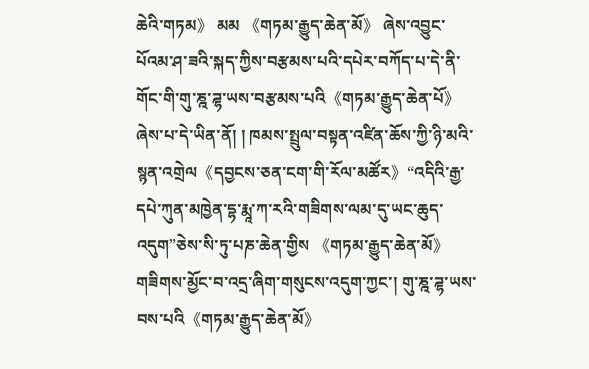ཆེའི་གཏམ》 མམ 《གཏམ་རྒྱུད་ཆེན་མོ》 ཞེས་འབྱུང་པོའམ་ཤ་ཟའི་སྐད་ཀྱིས་བརྩམས་པའི་དཔེར་བཀོད་པ་དེ་ནི་གོང་གི་གུ་ཎྰ་ཌྷ་ཡས་བརྩམས་པའི《གཏམ་རྒྱུད་ཆེན་པོ》ཞེས་པ་དེ་ཡིན་ནོ། ། ཁམས་སྤྲུལ་བསྟན་འཛིན་ཆོས་ཀྱི་ཉི་མའི་སྙན་འགྲེལ《དབྱངས་ཅན་ངག་གི་རོལ་མཚོར》“འདིའི་རྒྱ་དཔེ་ཀུན་མཁྱེན་དྷ་རྨཱ་ཀ་རའི་གཟིགས་ལམ་དུ་ཡང་ཆུད་འདུག”ཅེས་སི་ཏུ་པཎ་ཆེན་གྱིས 《གཏམ་རྒྱུད་ཆེན་མོ》གཟིགས་མྱོང་བ་འདྲ་ཞིག་གསུངས་འདུག་ཀྱང་། གུ་ཎྰ་ཌྷ་ཡས་བས་པའི《གཏམ་རྒྱུད་ཆེན་མོ》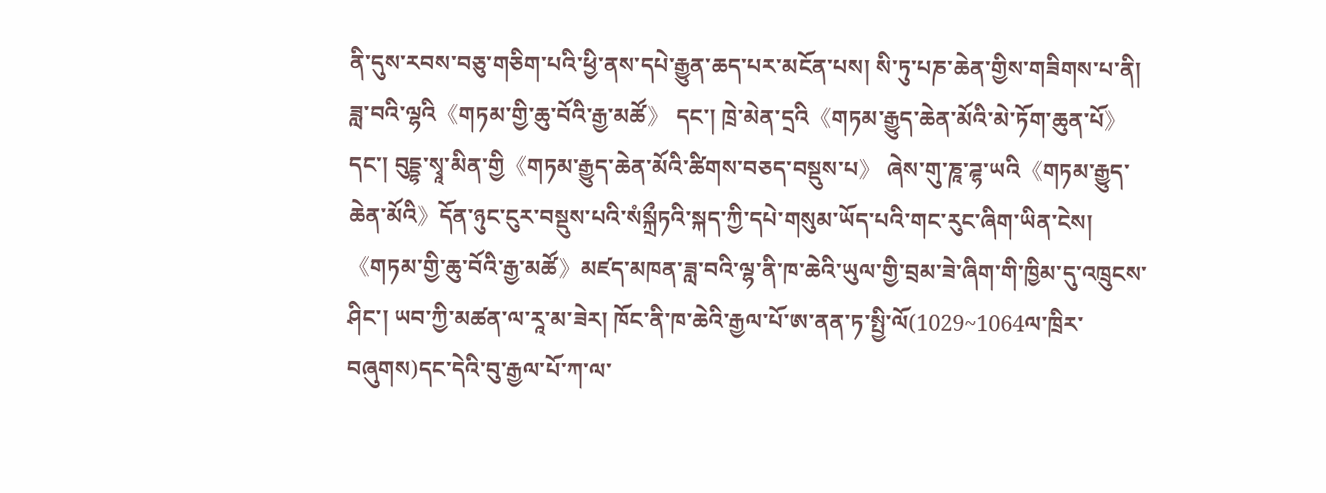ནི་དུས་རབས་བཅུ་གཅིག་པའི་ཕྱི་ནས་དཔེ་རྒྱུན་ཆད་པར་མངོན་པས། སི་ཏུ་པཎ་ཆེན་གྱིས་གཟིགས་པ་ནི། ཟླ་བའི་ལྷའི《གཏམ་གྱི་ཆུ་བོའི་རྒྱ་མཚོ》 དང་། ཁྲེ་མེན་དྲའི《གཏམ་རྒྱུད་ཆེན་མོའི་མེ་ཏོག་ཆུན་པོ》 དང་། བུདྡྷ་སྭཱ་མིན་གྱི《གཏམ་རྒྱུད་ཆེན་མོའི་ཚིགས་བཅད་བསྡུས་པ》 ཞེས་གུ་ཎཱ་ཌྷ་ཡའི《གཏམ་རྒྱུད་ཆེན་མོའི》དོན་ཉུང་ངུར་བསྡུས་པའི་སཾསྐྲྀཏའི་སྐད་ཀྱི་དཔེ་གསུམ་ཡོད་པའི་གང་རུང་ཞིག་ཡིན་ངེས། 《གཏམ་གྱི་ཆུ་བོའི་རྒྱ་མཚོ》མཛད་མཁན་ཟླ་བའི་ལྷ་ནི་ཁ་ཆེའི་ཡུལ་གྱི་བྲམ་ཟེ་ཞིག་གི་ཁྱིམ་དུ་འཁྲུངས་ཤིང་། ཡབ་ཀྱི་མཚན་ལ་རཱ་མ་ཟེར། ཁོང་ནི་ཁ་ཆེའི་རྒྱལ་པོ་ཨ་ནན་ཏ་སྤྱི་ལོ(1029~1064ལ་ཁྲིར་བཞུགས)དང་དེའི་བུ་རྒྱལ་པོ་ཀ་ལ་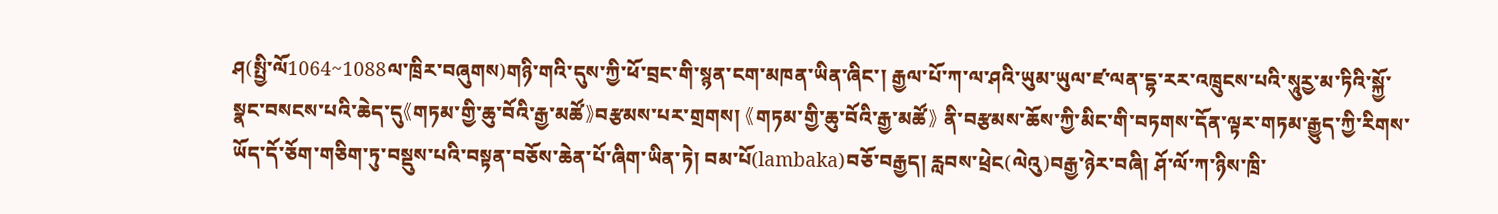ཤ(སྤྱི་ལོ1064~1088ལ་ཁྲིར་བཞུགས)གཉི་གའི་དུས་ཀྱི་ཕོ་བྲང་གི་སྙན་ངག་མཁན་ཡིན་ཞིང་། རྒྱལ་པོ་ཀ་ལ་ཤའི་ཡུམ་ཡུལ་ཛ་ལན་དྷ་རར་འཁྲུངས་པའི་སཱུརྱ་མ་ཏིའི་སྐྱོ་སྣང་བསངས་པའི་ཆེད་དུ《གཏམ་གྱི་ཆུ་བོའི་རྒྱ་མཚོ》བརྩམས་པར་གྲགས། 《གཏམ་གྱི་ཆུ་བོའི་རྒྱ་མཚོ》 ནི་བརྩམས་ཆོས་ཀྱི་མིང་གི་བཏགས་དོན་ལྟར་གཏམ་རྒྱུད་ཀྱི་རིགས་ཡོད་དོ་ཅོག་གཅིག་ཏུ་བསྡུས་པའི་བསྟན་བཅོས་ཆེན་པོ་ཞིག་ཡིན་ཏེ། བམ་པོ(lambaka)བཅོ་བརྒྱད། རླབས་ཕྲེང(ལེའུ)བརྒྱ་ཉེར་བཞི། ཤོ་ལོ་ཀ་ཉིས་ཁྲི་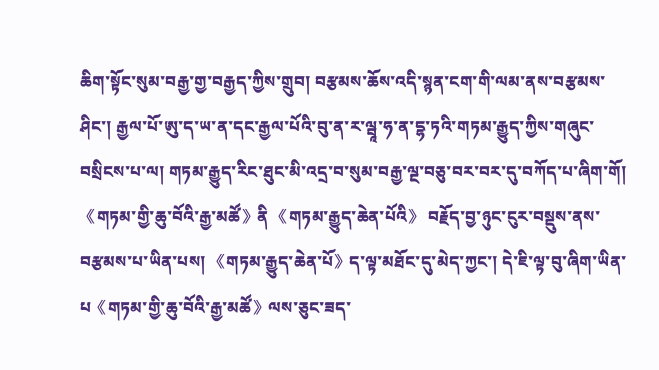ཆིག་སྟོང་སུམ་བརྒྱ་གྱ་བརྒྱད་ཀྱིས་གྲུབ། བརྩམས་ཆོས་འདི་སྙན་ངག་གི་ལམ་ནས་བརྩམས་ཤིང་། རྒྱལ་པོ་ཨུ་ད་ཡ་ན་དང་རྒྱལ་པོའི་བུ་ན་ར་ལྦཱ་ཧ་ན་དྷ་ཏའི་གཏམ་རྒྱུད་ཀྱིས་གཞུང་བསྲིངས་པ་ལ། གཏམ་རྒྱུད་རིང་ཐུང་མི་འདྲ་བ་སུམ་བརྒྱ་ལྔ་བཅུ་བར་བར་དུ་བཀོད་པ་ཞིག་གོ། 《གཏམ་གྱི་ཆུ་བོའི་རྒྱ་མཚོ》ནི 《གཏམ་རྒྱུད་ཆེན་པོའི》 བརྗོད་བྱ་ཉུང་ངུར་བསྡུས་ནས་བརྩམས་པ་ཡིན་པས། 《གཏམ་རྒྱུད་ཆེན་པོ》ད་ལྟ་མཐོང་དུ་མེད་ཀྱང་། དེ་ཇི་ལྟ་བུ་ཞིག་ཡིན་པ《གཏམ་གྱི་ཆུ་བོའི་རྒྱ་མཚོ》ལས་ཅུང་ཟད་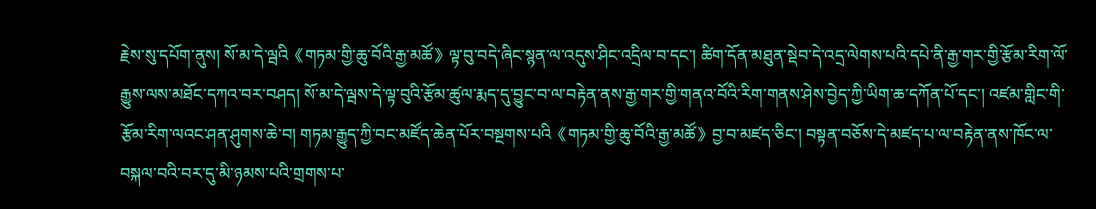རྗེས་སུ་དཔོག་ནུས། སོ་མ་དེ་ལྦའི《གཏམ་གྱི་ཆུ་བོའི་རྒྱ་མཚོ》ལྟ་བུ་བདེ་ཞིང་སྙན་ལ་འདུས་ཤིང་འདྲིལ་བ་དང་། ཚིག་དོན་མཐུན་སྡེབ་དེ་འདྲ་ལེགས་པའི་དཔེ་ནི་རྒྱ་གར་གྱི་རྩོམ་རིག་ལོ་རྒྱུས་ལས་མཐོང་དཀའ་བར་བཤད། སོ་མ་དེ་ལྦས་དེ་ལྟ་བུའི་རྩོམ་ཚུལ་རྨད་དུ་བྱུང་བ་ལ་བརྟེན་ནས་རྒྱ་གར་གྱི་གནའ་བོའི་རིག་གནས་ཤེས་བྱེད་ཀྱི་ཡིག་ཆ་དཀོན་པོ་དང་། འཛམ་གླིང་གི་རྩོམ་རིག་ལའང་ཤན་ཤུགས་ཆེ་བ། གཏམ་རྒྱུད་ཀྱི་བང་མཛོད་ཆེན་པོར་བསྔགས་པའི《གཏམ་གྱི་ཆུ་བོའི་རྒྱ་མཚོ》བྱ་བ་མཛད་ཅིང་། བསྟན་བཅོས་དེ་མཛད་པ་ལ་བརྟེན་ནས་ཁོང་ལ་བསྐལ་བའི་བར་དུ་མི་ཉམས་པའི་གྲགས་པ་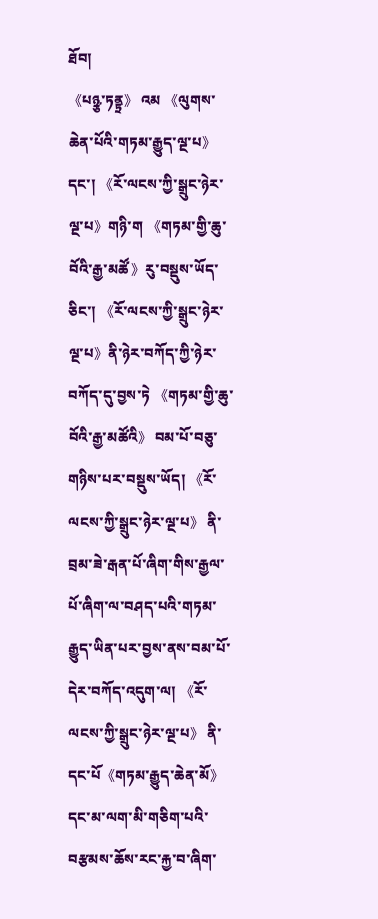ཐོབ།
《པཉྩ་ཏནྟྲ》 འམ 《ལུགས་ཆེན་པོའི་གཏམ་རྒྱུད་ལྔ་པ》དང་། 《རོ་ལངས་ཀྱི་སྒྲུང་ཉེར་ལྔ་པ》གཉི་ག 《གཏམ་གྱི་ཆུ་བོའི་རྒྱ་མཚོ》རུ་བསྡུས་ཡོད་ཅིང་། 《རོ་ལངས་ཀྱི་སྒྲུང་ཉེར་ལྔ་པ》ནི་ཉེར་བཀོད་ཀྱི་ཉེར་བཀོད་དུ་བྱས་ཏེ 《གཏམ་གྱི་ཆུ་བོའི་རྒྱ་མཚོའི》 བམ་པོ་བཅུ་གཉིས་པར་བསྡུས་ཡོད། 《རོ་ལངས་ཀྱི་སྒྲུང་ཉེར་ལྔ་པ》 ནི་བྲམ་ཟེ་རྒན་པོ་ཞིག་གིས་རྒྱལ་པོ་ཞིག་ལ་བཤད་པའི་གཏམ་རྒྱུད་ཡིན་པར་བྱས་ནས་བམ་པོ་དེར་བཀོད་འདུག་ལ། 《རོ་ལངས་ཀྱི་སྒྲུང་ཉེར་ལྔ་པ》 ནི་དང་པོ《གཏམ་རྒྱུད་ཆེན་མོ》དང་མ་ལག་མི་གཅིག་པའི་བརྩམས་ཆོས་རང་རྐྱ་བ་ཞིག་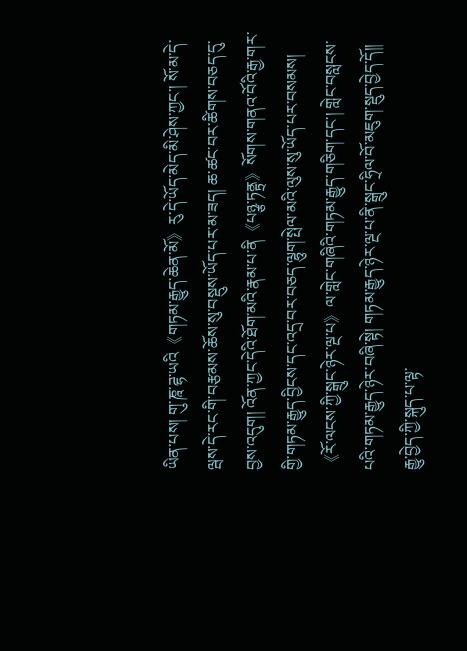ཡིན་པས། གུ་ཎཱ་ཌྷ་ཡའི《གཏམ་རྒྱུད་ཆེན་མོ》རུ་དེ་ཡོད་མེད་མི་ཤེས་ཀྱང་། སོ་མ་དེ་ལྦས་དེ་རང་གི་བརྩམས་ཆོས་སུ་བསྡུས་ཡོད་པར་མ་ཟད། ཆ་ཚང་བར་ཚིགས་བཅད་དུ་བྱས་འདུག། འོན་ཀྱང་དེའི་ཐོག་མའི་རྣམ་པ་ནི《པཉྩ་ཏནྟྲ》སོགས་གནའ་བོའི་རྒྱ་གར་གྱི་གཏམ་རྒྱུད་བྱིངས་དང་འདྲ་བར་བཅད་ལྷུག་སྤེལ་མའི་ལུས་སུ་ཡོད་པར་བསམས།
《རོ་ལངས་ཀྱི་སྒྲུང་ཉེར་ལྔ་པ》ལ་གླེང་གཞིའི་གཏམ་རྒྱུད་གཅིག་དང་། གླེང་བསླངས་པའི་གཏམ་རྒྱུད་ཉེར་བཞི་སྟེ། གཏམ་རྒྱུད་ཉེར་ལྔ་པ་ནི་སྒྲུང་ཧྲིལ་བོ་མཇུག་སྡུད་བྱེད་དོ།། རྒྱུ་བྱེད་ཀྱི་སྐུད་པ་ལྟ་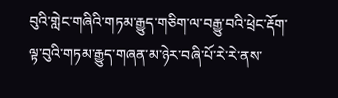བུའི་གླེང་གཞིའི་གཏམ་རྒྱུད་གཅིག་ལ་བརྒྱུ་བའི་ཕྲེང་རྡོག་ལྟ་བུའི་གཏམ་རྒྱུད་གཞན་མ་ཉེར་བཞི་པོ་རེ་རེ་ནས་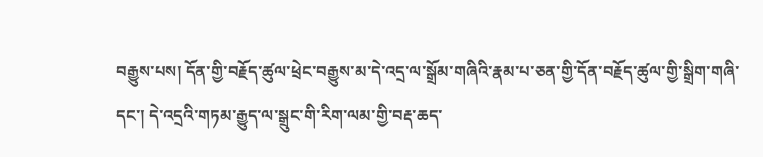བརྒྱུས་པས། དོན་གྱི་བརྗོད་ཚུལ་ཕྲེང་བརྒྱུས་མ་དེ་འདྲ་ལ་སྒྲོམ་གཞིའི་རྣམ་པ་ཅན་གྱི་དོན་བརྗོད་ཚུལ་གྱི་སྒྲིག་གཞི་དང་། དེ་འདྲའི་གཏམ་རྒྱུད་ལ་སྒྲུང་གི་རིག་ལམ་གྱི་བརྡ་ཆད་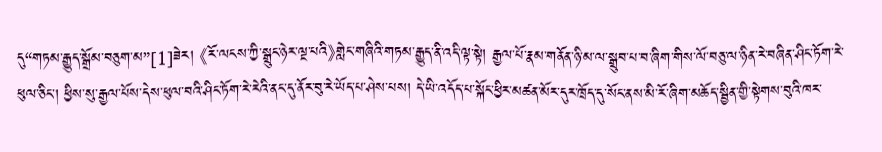དུ“གཏམ་རྒྱུད་སྒྲོམ་བཅུག་མ”[1]ཟེར། 《རོ་ལངས་ཀྱི་སྒྲུང་ཉེར་ལྔ་པའི》གླེང་གཞིའི་གཏམ་རྒྱུད་ནི་འདི་ལྟ་སྟེ། རྒྱལ་པོ་རྣམ་གནོན་ཉི་མ་ལ་སྒྲུབ་པ་བ་ཞིག་གིས་ལོ་བཅུ་ལ་ཉིན་རེ་བཞིན་ཤིང་ཏོག་རེ་ཕུལ་ཅིང་། ཕྱིས་སུ་རྒྱལ་པོས་དེས་ཕུལ་བའི་ཤིང་ཏོག་རེ་རེའི་ནང་དུ་ནོར་བུ་རེ་ཡོད་པ་ཤེས་པས། དེ་ཡི་འདོད་པ་སྐོང་ཕྱིར་མཚན་མོར་དུར་ཁྲོད་དུ་སོང་ནས་མི་རོ་ཞིག་མཆོད་སྦྱིན་གྱི་སྟེགས་བུའི་ཁར་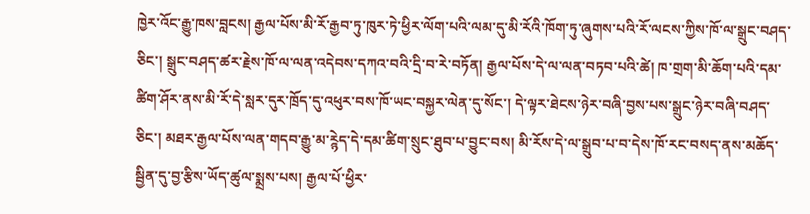ཁྱེར་འོང་རྒྱུ་ཁས་བླངས། རྒྱལ་པོས་མི་རོ་རྒྱབ་ཏུ་ཁུར་ཏེ་ཕྱིར་ལོག་པའི་ལམ་དུ་མི་རོའི་ཁོག་ཏུ་ཞུགས་པའི་རོ་ལངས་ཀྱིས་ཁོ་ལ་སྒྲུང་བཤད་ཅིང་། སྒྲུང་བཤད་ཚར་རྗེས་ཁོ་ལ་ལན་འདེབས་དཀའ་བའི་དྲི་བ་རེ་བཏོན། རྒྱལ་པོས་དེ་ལ་ལན་བཏབ་པའི་ཚེ། ཁ་གྲག་མི་ཆོག་པའི་དམ་ཚིག་ཤོར་ནས་མི་རོ་དེ་སླར་དུར་ཁྲོད་དུ་འཕུར་བས་ཁོ་ཡང་བསྐྱར་ལེན་དུ་སོང་། དེ་ལྟར་ཐེངས་ཉེར་བཞི་བྱས་པས་སྒྲུང་ཉེར་བཞི་བཤད་ཅིང་། མཐར་རྒྱལ་པོས་ལན་གདབ་རྒྱུ་མ་ཪྙེད་དེ་དམ་ཚིག་སྲུང་ཐུབ་པ་བྱུང་བས། མི་རོས་དེ་ལ་སྒྲུབ་པ་བ་དེས་ཁོ་རང་བསད་ནས་མཆོད་སྦྱིན་དུ་བྱ་རྩིས་ཡོད་ཚུལ་སྨྲས་པས། རྒྱལ་པོ་ཕྱིར་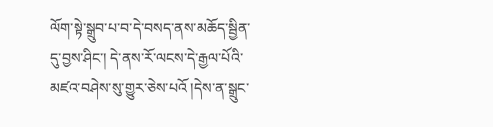ལོག་སྟེ་སྒྲུབ་པ་བ་དེ་བསད་ནས་མཆོད་སྦྱིན་དུ་བྱས་ཤིང་། དེ་ནས་རོ་ལངས་དེ་རྒྱལ་པོའི་མཛའ་བཤེས་སུ་གྱུར་ཅེས་པའོ །དེས་ན་སྒྲུང་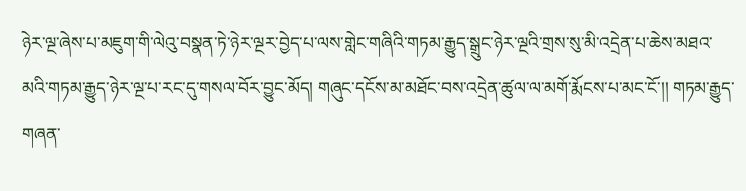ཉེར་ལྔ་ཞེས་པ་མཇུག་གི་ལེའུ་བསྣན་ཏེ་ཉེར་ལྔར་བྱེད་པ་ལས་གླེང་གཞིའི་གཏམ་རྒྱུད་སྒྲུང་ཉེར་ལྔའི་གྲས་སུ་མི་འདྲེན་པ་ཆེས་མཐའ་མའི་གཏམ་རྒྱུད་ཉེར་ལྔ་པ་རང་དུ་གསལ་བོར་བྱུང་མོད། གཞུང་དངོས་མ་མཐོང་བས་འདྲེན་ཚུལ་ལ་མགོ་རྨོངས་པ་མང་ངོ་།། གཏམ་རྒྱུད་གཞན་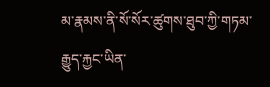མ་རྣམས་ནི་སོ་སོར་ཚུགས་ཐུབ་ཀྱི་གཏམ་རྒྱུད་རྐྱང་ཡིན་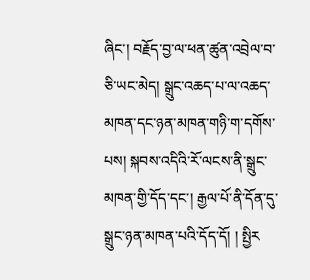ཞིང་། བརྗོད་བྱ་ལ་ཕན་ཚུན་འབྲེལ་བ་ཅི་ཡང་མེད། སྒྲུང་འཆད་པ་ལ་འཆད་མཁན་དང་ཉན་མཁན་གཉི་ག་དགོས་པས། སྐབས་འདིའི་རོ་ལངས་ནི་སྒྲུང་མཁན་གྱི་དོད་དང་། རྒྱལ་པོ་ནི་དོན་དུ་སྒྲུང་ཉན་མཁན་པའི་དོད་དོ། ། སྤྱིར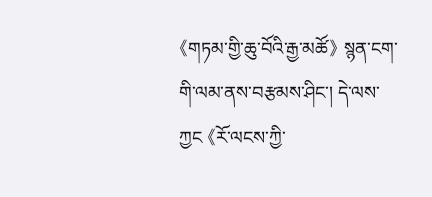《གཏམ་གྱི་ཆུ་བོའི་རྒྱ་མཚོ》 སྙན་ངག་གི་ལམ་ནས་བརྩམས་ཤིང་། དེ་ལས་ཀྱང 《རོ་ལངས་ཀྱི་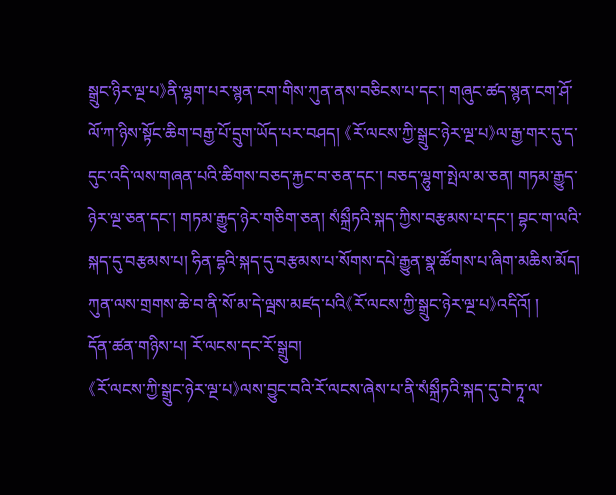སྒྲུང་ཉིར་ལྔ་པ》ནི་ལྷག་པར་སྙན་ངག་གིས་ཀུན་ནས་བཅིངས་པ་དང་། གཞུང་ཚད་སྙན་ངག་ཤོ་ལོ་ཀ་ཉིས་སྟོང་ཆིག་བརྒྱ་པོ་དྲུག་ཡོད་པར་བཤད། 《རོ་ལངས་ཀྱི་སྒྲུང་ཉེར་ལྔ་པ》ལ་རྒྱ་གར་དུ་ད་དུང་འདི་ལས་གཞན་པའི་ཚིགས་བཅད་རྐྱང་བ་ཅན་དང་། བཅད་ལྷུག་སྤེལ་མ་ཅན། གཏམ་རྒྱུད་ཉེར་ལྔ་ཅན་དང་། གཏམ་རྒྱུད་ཉེར་གཅིག་ཅན། སཾསྐྲྀཏའི་སྐད་ཀྱིས་བརྩམས་པ་དང་། བྷང་ག་ལའི་སྐད་དུ་བརྩམས་པ། ཧིན་དྷའི་སྐད་དུ་བརྩམས་པ་སོགས་དཔེ་རྒྱུན་སྣ་ཚོགས་པ་ཞིག་མཆིས་མོད། ཀུན་ལས་གྲགས་ཆེ་བ་ནི་སོ་མ་དེ་ལྦས་མཛད་པའི《རོ་ལངས་ཀྱི་སྒྲུང་ཉེར་ལྔ་པ》འདིའོ། །
དོན་ཚན་གཉིས་པ། རོ་ལངས་དང་རོ་སྒྲུབ།
《རོ་ལངས་ཀྱི་སྒྲུང་ཉེར་ལྔ་པ》ལས་བྱུང་བའི་རོ་ལངས་ཞེས་པ་ནི་སཾསྐྲྀཏའི་སྐད་དུ་བེ་ཏཱ་ལ་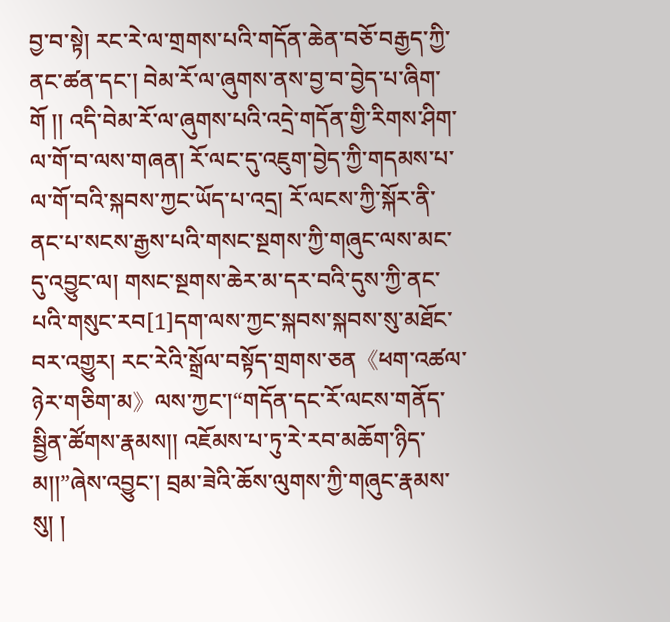བྱ་བ་སྟེ། རང་རེ་ལ་གྲགས་པའི་གདོན་ཆེན་བཅོ་བརྒྱད་ཀྱི་ནང་ཚན་དང་། བེམ་རོ་ལ་ཞུགས་ནས་བྱ་བ་བྱེད་པ་ཞིག་གོ །། འདི་བེམ་རོ་ལ་ཞུགས་པའི་འདྲེ་གདོན་གྱི་རིགས་ཤིག་ལ་གོ་བ་ལས་གཞན། རོ་ལང་དུ་འཇུག་བྱེད་ཀྱི་གདམས་པ་ལ་གོ་བའི་སྐབས་ཀྱང་ཡོད་པ་འདྲ། རོ་ལངས་ཀྱི་སྐོར་ནི་ནང་པ་སངས་རྒྱས་པའི་གསང་སྔགས་ཀྱི་གཞུང་ལས་མང་དུ་འབྱུང་ལ། གསང་སྔགས་ཆེར་མ་དར་བའི་དུས་ཀྱི་ནང་པའི་གསུང་རབ[1]དག་ལས་ཀྱང་སྐབས་སྐབས་སུ་མཐོང་བར་འགྱུར། རང་རེའི་སྒྲོལ་བསྟོད་གྲགས་ཅན《ཕག་འཚལ་ཉེར་གཅིག་མ》ལས་ཀྱང་།“གདོན་དང་རོ་ལངས་གནོད་སྦྱིན་ཚོགས་རྣམས།། འཇོམས་པ་ཏུ་རེ་རབ་མཆོག་ཉིད་མ།།”ཞེས་འབྱུང་། བྲམ་ཟེའི་ཆོས་ལུགས་ཀྱི་གཞུང་རྣམས་སུ། །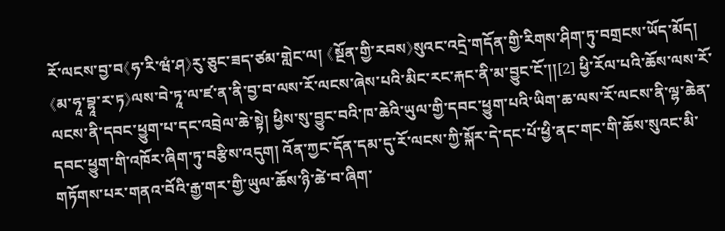རོ་ལངས་བྱ་བ《ཧ་རི་ཝཾ་ཤ》རུ་ཅུང་ཟད་ཙམ་གླེང་ལ། 《སྔོན་གྱི་རབས》སུའང་འདྲེ་གདོན་གྱི་རིགས་ཤིག་ཏུ་བགྲངས་ཡོད་མོད། 《མ་ཧཱ་བྷཱ་ར་ཏ》ལས་བེ་ཏཱ་ལ་ཛ་ན་ནི་བྱ་བ་ལས་རོ་ལངས་ཞེས་པའི་མིང་རང་རྐང་ནི་མ་བྱུང་ངོ་།།[2] ཕྱི་རོལ་པའི་ཆོས་ལས་རོ་ལངས་ནི་དབང་ཕྱུག་པ་དང་འབྲེལ་ཆེ་སྟེ། ཕྱིས་སུ་བྱུང་བའི་ཁ་ཆེའི་ཡུལ་གྱི་དབང་ཕྱུག་པའི་ཡིག་ཆ་ལས་རོ་ལངས་ནི་ལྷ་ཆེན་དབང་ཕྱུག་གི་འཁོར་ཞིག་ཏུ་བརྩིས་འདུག། འོན་ཀྱང་དོན་དམ་དུ་རོ་ལངས་ཀྱི་སྐོར་དེ་དང་པོ་ཕྱི་ནང་གང་གི་ཆོས་སུའང་མི་གཏོགས་པར་གནའ་བོའི་རྒྱ་གར་གྱི་ཡུལ་ཆོས་ཉི་ཚེ་བ་ཞིག་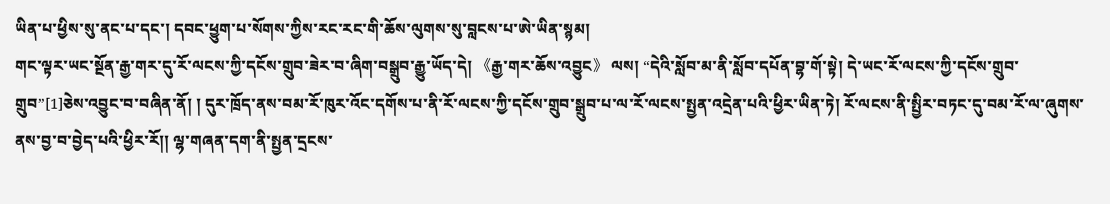ཡིན་པ་ཕྱིས་སུ་ནང་པ་དང་། དབང་ཕྱུག་པ་སོགས་ཀྱིས་རང་རང་གི་ཆོས་ལུགས་སུ་བླངས་པ་ཨེ་ཡིན་སྙམ།
གང་ལྟར་ཡང་སྔོན་རྒྱ་གར་དུ་རོ་ལངས་ཀྱི་དངོས་གྲུབ་ཟེར་བ་ཞིག་བསྒྲུབ་རྒྱུ་ཡོད་དེ། 《རྒྱ་གར་ཆོས་འབྱུང》 ལས། “དེའི་སློབ་མ་ནི་སློབ་དཔོན་བྷ་གོ་སྟེ། དེ་ཡང་རོ་ལངས་ཀྱི་དངོས་གྲུབ་གྲུབ”[1]ཅེས་འབྱུང་བ་བཞིན་ནོ། ། དུར་ཁྲོད་ནས་བམ་རོ་ཁུར་འོང་དགོས་པ་ནི་རོ་ལངས་ཀྱི་དངོས་གྲུབ་སྒྲུབ་པ་ལ་རོ་ལངས་སྤྱན་འདྲེན་པའི་ཕྱིར་ཡིན་ཏེ། རོ་ལངས་ནི་སྤྱིར་བཏང་དུ་བམ་རོ་ལ་ཞུགས་ནས་བྱ་བ་བྱེད་པའི་ཕྱིར་རོ།། ལྷ་གཞན་དག་ནི་སྤྱན་དྲངས་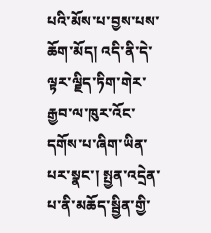པའི་མོས་པ་བྱས་པས་ཆོག་མོད། འདི་ནི་དེ་ལྟར་ལྗིད་ཏིག་གེར་རྒྱབ་ལ་ཁུར་འོང་དགོས་པ་ཞིག་ཡིན་པར་སྣང་། སྤྱན་འདྲེན་པ་ནི་མཆོད་སྦྱིན་གྱི་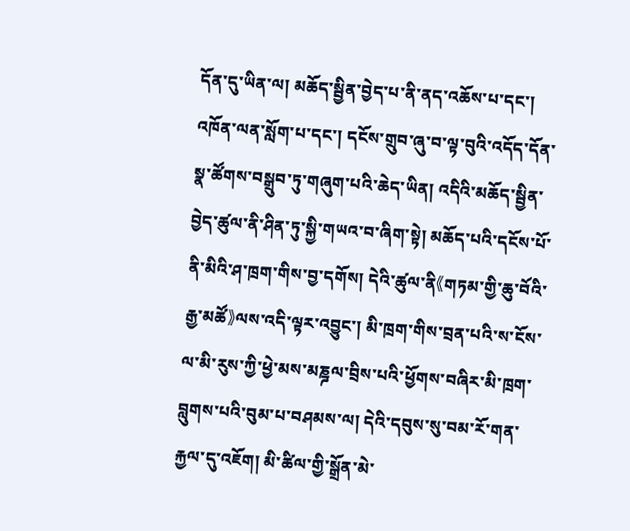དོན་དུ་ཡིན་ལ། མཆོད་སྦྱིན་བྱེད་པ་ནི་ནད་འཆོས་པ་དང་། འཁོན་ལན་སློག་པ་དང་། དངོས་གྲུབ་ཞུ་བ་ལྟ་བུའི་འདོད་དོན་སྣ་ཚོགས་བསྒྲུབ་ཏུ་གཞུག་པའི་ཆེད་ཡིན། འདིའི་མཆོད་སྦྱིན་བྱེད་ཚུལ་ནི་ཤིན་ཏུ་སྐྱི་གཡའ་བ་ཞིག་སྟེ། མཆོད་པའི་དངོས་པོ་ནི་མིའི་ཤ་ཁྲག་གིས་བྱ་དགོས། དེའི་ཚུལ་ནི《གཏམ་གྱི་ཆུ་བོའི་རྒྱ་མཚོ》ལས་འདི་ལྟར་འབྱུང་། མི་ཁྲག་གིས་བྲན་པའི་ས་ངོས་ལ་མི་རུས་ཀྱི་ཕྱེ་མས་མཎྜལ་བྲིས་པའི་ཕྱོགས་བཞིར་མི་ཁྲག་བླུགས་པའི་བུམ་པ་བཤམས་ལ། དེའི་དབུས་སུ་བམ་རོ་གན་རྐྱལ་དུ་འཇོག། མི་ཚིལ་གྱི་སྒྲོན་མེ་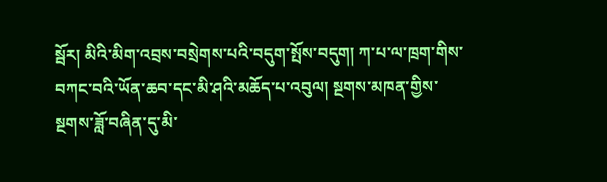སྦོར། མིའི་མིག་འབྲས་བསྲེགས་པའི་བདུག་སྤོས་བདུག། ཀ་པ་ལ་ཁྲག་གིས་བཀང་བའི་ཡོན་ཆབ་དང་མི་ཤའི་མཆོད་པ་འབུལ། སྔགས་མཁན་གྱིས་སྔགས་ཟློ་བཞིན་དུ་མི་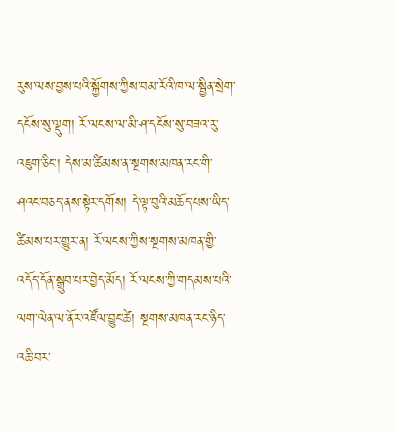རུས་ལས་བྱས་པའི་སྐྱོགས་ཀྱིས་བམ་རོའི་ཁ་ལ་སྦྱིན་སྲེག་དངོས་སུ་ལྡུག། རོ་ལངས་ལ་མི་ཤ་དངོས་སུ་བཟའ་རུ་འཇུག་ཅིང་། དེས་མ་ཚིམས་ན་སྔགས་མཁན་རང་གི་ཤའང་བཅད་ནས་སྟེར་དགོས། དེ་ལྟ་བུའི་མཆོད་པས་ཡིད་ཚིམས་པར་གྱུར་ན། རོ་ལངས་ཀྱིས་སྔགས་མཁན་གྱི་འདོད་དོན་སྒྲུབ་པར་བྱེད་མོད། རོ་ལངས་ཀྱི་གདམས་པའི་ལག་ལེན་ལ་ནོར་འཛོལ་བྱུང་ཚེ། སྔགས་མཁན་རང་ཉིད་འཆི་བར་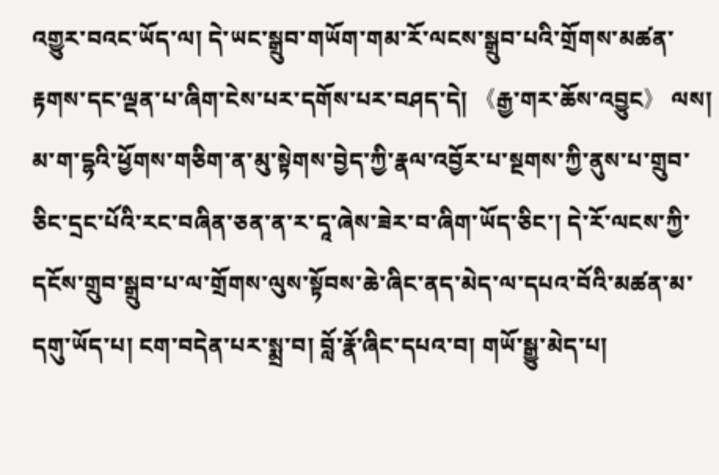འགྱུར་བའང་ཡོད་ལ། དེ་ཡང་སྒྲུབ་གཡོག་གམ་རོ་ལངས་སྒྲུབ་པའི་གྲོགས་མཚན་རྟགས་དང་ལྡན་པ་ཞིག་ངེས་པར་དགོས་པར་བཤད་དེ། 《རྒྱ་གར་ཆོས་འབྱུང》 ལས། མ་ག་དྷའི་ཕྱོགས་གཅིག་ན་མུ་སྟེགས་བྱེད་ཀྱི་རྣལ་འབྱོར་པ་སྔགས་ཀྱི་ནུས་པ་གྲུབ་ཅིང་དྲང་པོའི་རང་བཞིན་ཅན་ན་ར་དཱ་ཞེས་ཟེར་བ་ཞིག་ཡོད་ཅིང་། དེ་རོ་ལངས་ཀྱི་དངོས་གྲུབ་སྒྲུབ་པ་ལ་གྲོགས་ལུས་སྟོབས་ཆེ་ཞིང་ནད་མེད་ལ་དཔའ་བོའི་མཚན་མ་དགུ་ཡོད་པ། ངག་བདེན་པར་སྨྲ་བ། བློ་རྣོ་ཞིང་དཔའ་བ། གཡོ་སྒྱུ་མེད་པ།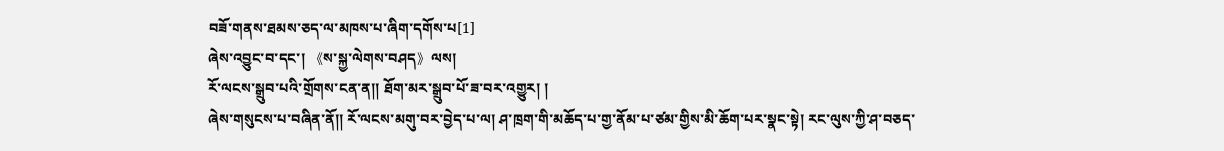བཟོ་གནས་ཐམས་ཅད་ལ་མཁས་པ་ཞིག་དགོས་པ[1]
ཞེས་འབྱུང་བ་དང་། 《ས་སྐྱ་ལེགས་བཤད》ལས།
རོ་ལངས་སྒྲུབ་པའི་གྲོགས་ངན་ན།། ཐོག་མར་སྒྲུབ་པོ་ཟ་བར་འགྱུར། །
ཞེས་གསུངས་པ་བཞིན་ནོ།། རོ་ལངས་མགུ་བར་བྱེད་པ་ལ། ཤ་ཁྲག་གི་མཆོད་པ་གྱ་ནོམ་པ་ཙམ་གྱིས་མི་ཆོག་པར་སྣང་སྟེ། རང་ལུས་ཀྱི་ཤ་བཅད་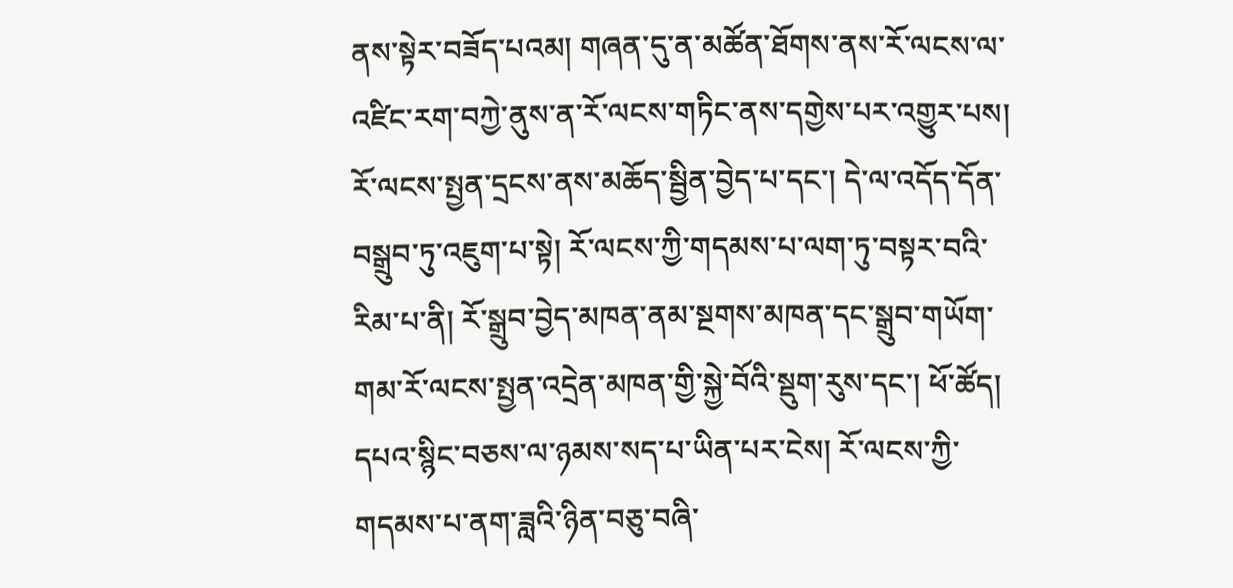ནས་སྟེར་བཟོད་པའམ། གཞན་དུ་ན་མཚོན་ཐོགས་ནས་རོ་ལངས་ལ་འཛིང་རག་བཀྱེ་ནུས་ན་རོ་ལངས་གཏིང་ནས་དགྱེས་པར་འགྱུར་པས། རོ་ལངས་སྤྱན་དྲངས་ནས་མཆོད་སྦྱིན་བྱེད་པ་དང་། དེ་ལ་འདོད་དོན་བསྒྲུབ་ཏུ་འཇུག་པ་སྟེ། རོ་ལངས་ཀྱི་གདམས་པ་ལག་ཏུ་བསྟར་བའི་རིམ་པ་ནི། རོ་སྒྲུབ་བྱེད་མཁན་ནམ་སྔགས་མཁན་དང་སྒྲུབ་གཡོག་གམ་རོ་ལངས་སྤྱན་འདྲེན་མཁན་གྱི་སྐྱེ་བོའི་སྡུག་རུས་དང་། ཕོ་ཚོད། དཔའ་སྙིང་བཅས་ལ་ཉམས་སད་པ་ཡིན་པར་ངེས། རོ་ལངས་ཀྱི་གདམས་པ་ནག་ཟླའི་ཉིན་བཅུ་བཞི་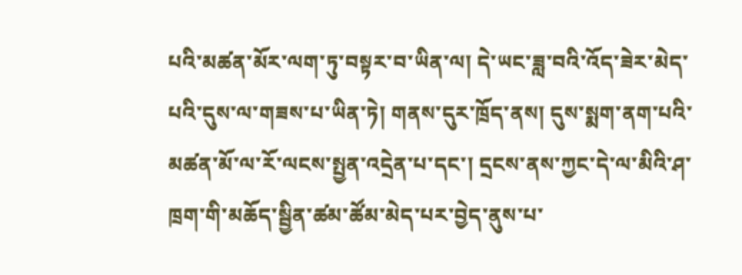པའི་མཚན་མོར་ལག་ཏུ་བསྟར་བ་ཡིན་ལ། དེ་ཡང་ཟླ་བའི་འོད་ཟེར་མེད་པའི་དུས་ལ་གཟས་པ་ཡིན་ཏེ། གནས་དུར་ཁྲོད་ནས། དུས་སྨག་ནག་པའི་མཚན་མོ་ལ་རོ་ལངས་སྤྱན་འདྲེན་པ་དང་། དྲངས་ནས་ཀྱང་དེ་ལ་མིའི་ཤ་ཁྲག་གི་མཆོད་སྦྱིན་ཚམ་ཚོམ་མེད་པར་བྱེད་ནུས་པ་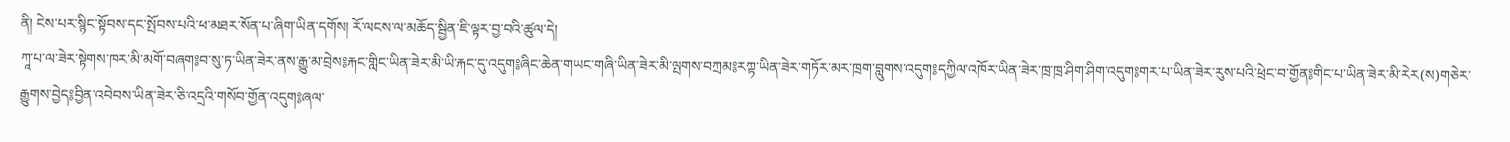ནི། ངེས་པར་སྙིང་སྟོབས་དང་སྤོབས་པའི་ཕ་མཐར་སོན་པ་ཞིག་ཡིན་དགོས། རོ་ལངས་ལ་མཆོད་སྦྱིན་ཇི་ལྟར་བྱ་བའི་ཚུལ་དེ།
ཀཱ་པ་ལ་ཟེར་སྟེགས་ཁར་མི་མགོ་བཞག༔བ་སུ་ཏ་ཡིན་ཟེར་ནས་རྒྱུ་མ་བྲེས༔རྐང་གླིང་ཡིན་ཟེར་མི་ཡི་རྐང་དུ་འདུག༔ཞིང་ཆེན་གཡང་གཞི་ཡིན་ཟེར་མི་ལྤགས་བཀྲམ༔རཀྟ་ཡིན་ཟེར་གཏོར་མར་ཁྲག་བླུགས་འདུག༔དཀྱིལ་འཁོར་ཡིན་ཟེར་ཁྲ་ཁྲ་ཤིག་ཤིག་འདུག༔གར་པ་ཡིན་ཟེར་རུས་པའི་ཕྲེང་བ་གྱོན༔གིང་པ་ཡིན་ཟེར་མི་རེར(ས)གཅེར་རྒྱུགས་བྱེད༔བྱིན་འབེབས་ཡིན་ཟེར་ཅི་འདྲའི་གསོབ་གྱོན་འདུག༔ཞལ་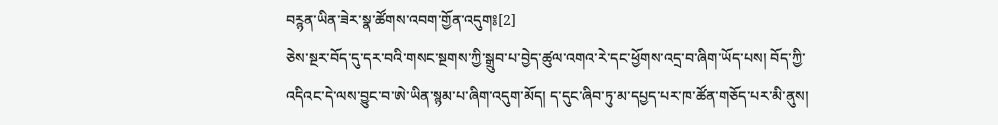བཪྙན་ཡིན་ཟེར་སྣ་ཚོགས་འབག་གྱོན་འདུག༔[2]
ཅེས་སྔར་བོད་དུ་དར་བའི་གསང་སྔགས་ཀྱི་སྒྲུབ་པ་བྱེད་ཚུལ་འགའ་རེ་དང་ཕྱོགས་འདྲ་བ་ཞིག་ཡོད་པས། བོད་ཀྱི་འདིའང་དེ་ལས་བྱུང་བ་ཨེ་ཡིན་སྙམ་པ་ཞིག་འདུག་མོད། ད་དུང་ཞིབ་ཏུ་མ་དཔྱད་པར་ཁ་ཚོན་གཅོད་པར་མི་ནུས།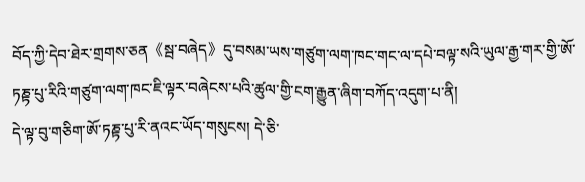བོད་ཀྱི་དེབ་ཐེར་གྲགས་ཅན《སྦ་བཞེད》དུ་བསམ་ཡས་གཙུག་ལག་ཁང་གང་ལ་དཔེ་བལྟ་སའི་ཡུལ་རྒྱ་གར་གྱི་ཨོ་ཏཎྟ་པུ་རིའི་གཙུག་ལག་ཁང་ཇི་ལྟར་བཞེངས་པའི་ཚུལ་གྱི་ངག་རྒྱུན་ཞིག་བཀོད་འདུག་པ་ནི།
དེ་ལྟ་བུ་གཅིག་ཨོ་ཏཎྟ་པུ་རི་ནའང་ཡོད་གསུངས། དེ་ཅི་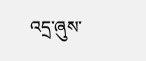འདྲ་ཞུས་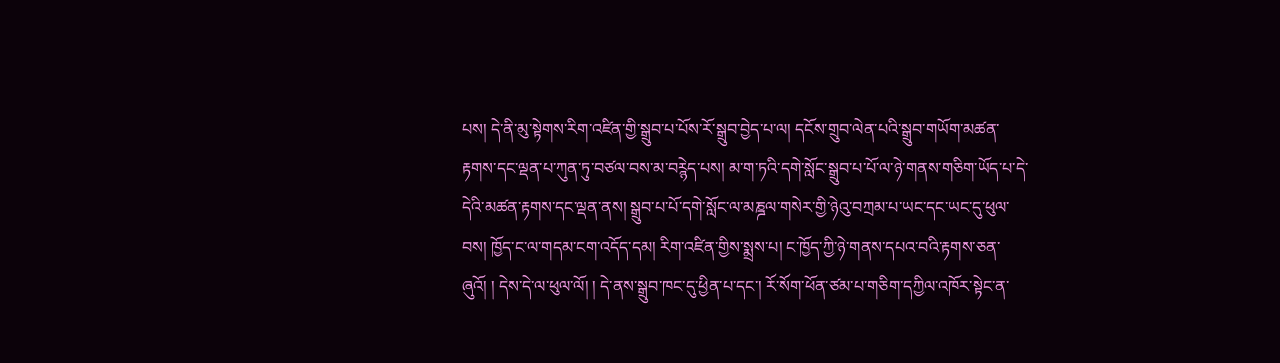པས། དེ་ནི་མུ་སྟེགས་རིག་འཛིན་གྱི་སྒྲུབ་པ་པོས་རོ་སྒྲུབ་བྱེད་པ་ལ། དངོས་གྲུབ་ལེན་པའི་སྒྲུབ་གཡོག་མཚན་རྟགས་དང་ལྡན་པ་ཀུན་ཏུ་བཙལ་བས་མ་བཪྙེད་པས། མ་ག་ཏའི་དགེ་སློང་སྒྲུབ་པ་པོ་ལ་ཉེ་གནས་གཅིག་ཡོད་པ་དེ་དེའི་མཚན་རྟགས་དང་ལྡན་ནས། སྒྲུབ་པ་པོ་དགེ་སློང་ལ་མཎྜལ་གསེར་གྱི་ཉེའུ་བཀྲམ་པ་ཡང་དང་ཡང་དུ་ཕུལ་བས། ཁྱོད་ང་ལ་གདམ་ངག་འདོད་དམ། རིག་འཛིན་གྱིས་སྨྲས་པ། ང་ཁྱོད་ཀྱི་ཉེ་གནས་དཔའ་བའི་རྟགས་ཅན་ཞུའོ། ། དེས་དེ་ལ་ཕུལ་ལོ། ། དེ་ནས་སྒྲུབ་ཁང་དུ་ཕྱིན་པ་དང་། རོ་སོག་ཕོན་ཙམ་པ་གཅིག་དཀྱིལ་འཁོར་སྟེང་ན་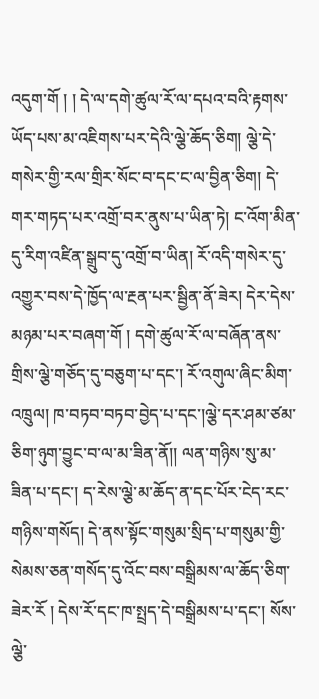འདུག་གོ ། ། དེ་ལ་དགེ་ཚུལ་རོ་ལ་དཔའ་བའི་རྟགས་ཡོད་པས་མ་འཇིགས་པར་དེའི་ལྕེ་ཆོད་ཅིག། ལྕེ་དེ་གསེར་གྱི་རལ་གྲིར་སོང་བ་དང་ང་ལ་བྱིན་ཅིག། དེ་གར་གཏད་པར་འགྲོ་བར་ནུས་པ་ཡིན་ཏེ། ང་འོག་མིན་དུ་རིག་འཛིན་སྒྲུབ་དུ་འགྲོ་བ་ཡིན། རོ་འདི་གསེར་དུ་འགྱུར་བས་དེ་ཁྱོད་ལ་རྔན་པར་སྦྱིན་ནོ་ཟེར། དེར་དེས་མཉམ་པར་བཞག་གོ ། དགེ་ཚུལ་རོ་ལ་བཞོན་ནས་གྲིས་ལྕེ་གཅོད་དུ་བཅུག་པ་དང་། རོ་འགུལ་ཞིང་མིག་འཁྲུལ། ཁ་བཏབ་བཏབ་བྱེད་པ་དང་།ལྕེ་དར་ཤམ་ཙམ་ཅིག་ཉུག་བྱུང་བ་ལ་མ་ཟིན་ནོ།། ལན་གཉིས་སུ་མ་ཟིན་པ་དང་། ད་རེས་ལྕེ་མ་ཆོད་ན་དང་པོར་ངེད་རང་གཉིས་གསོད། དེ་ནས་སྟོང་གསུམ་སྲིད་པ་གསུམ་གྱི་སེམས་ཅན་གསོད་དུ་འོང་བས་བསྒྲིམས་ལ་ཆོད་ཅིག་ཟེར་རོ ། དེས་རོ་དང་ཁ་སྤྲད་དེ་བསྒྲིམས་པ་དང་། སོས་ལྕེ་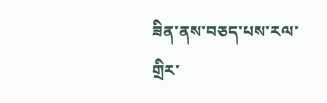ཟིན་ནས་བཅད་པས་རལ་གྲིར་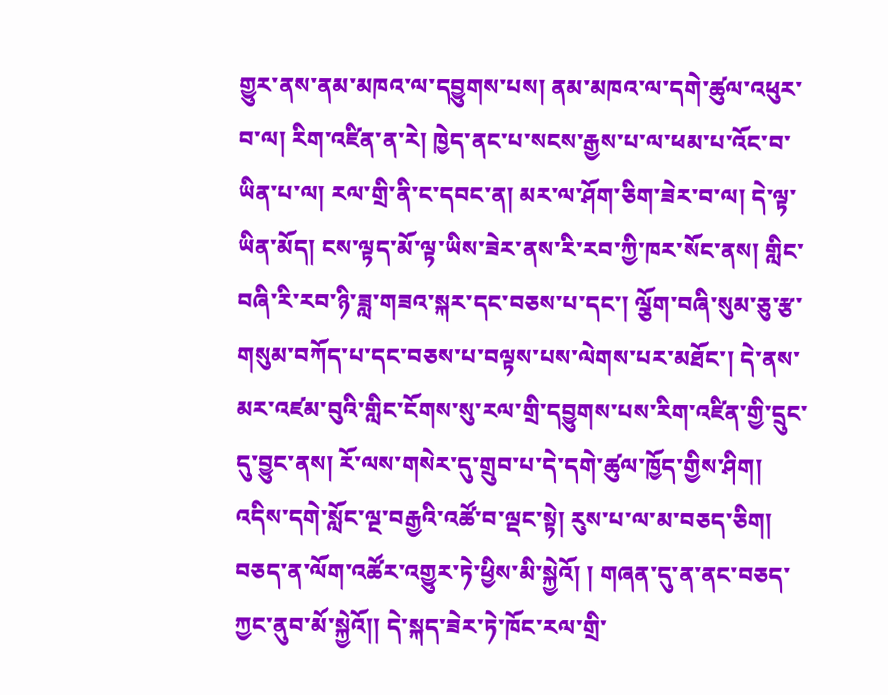གྱུར་ནས་ནམ་མཁའ་ལ་དབྱུགས་པས། ནམ་མཁའ་ལ་དགེ་ཚུལ་འཕུར་བ་ལ། རིག་འཛིན་ན་རེ། ཁྱེད་ནང་པ་སངས་རྒྱས་པ་ལ་ཕམ་པ་འོང་བ་ཡིན་པ་ལ། རལ་གྲི་ནི་ང་དབང་ན། མར་ལ་ཤོག་ཅིག་ཟེར་བ་ལ། དེ་ལྟ་ཡིན་མོད། ངས་ལྟད་མོ་ལྟ་ཡིས་ཟེར་ནས་རི་རབ་ཀྱི་ཁར་སོང་ནས། གླིང་བཞི་རི་རབ་ཉི་ཟླ་གཟའ་སྐར་དང་བཅས་པ་དང་། ལྕོག་བཞི་སུམ་ཅུ་རྩ་གསུམ་བཀོད་པ་དང་བཅས་པ་བལྟས་པས་ལེགས་པར་མཐོང་། དེ་ནས་མར་འཛམ་བུའི་གླིང་ངོགས་སུ་རལ་གྲི་དབྱུགས་པས་རིག་འཛིན་གྱི་དྲུང་དུ་བྱུང་ནས། རོ་ལས་གསེར་དུ་གྲུབ་པ་དེ་དགེ་ཚུལ་ཁྱོད་གྱིས་ཤིག། འདིས་དགེ་སློང་ལྔ་བརྒྱའི་འཚོ་བ་ལྡང་སྟེ། རུས་པ་ལ་མ་བཅད་ཅིག། བཅད་ན་ལོག་འཚོར་འགྱུར་ཏེ་ཕྱིས་མི་སྐྱེའོ། ། གཞན་དུ་ན་ནང་བཅད་ཀྱང་ནུབ་མོ་སྐྱེའོ།། དེ་སྐད་ཟེར་ཏེ་ཁོང་རལ་གྲི་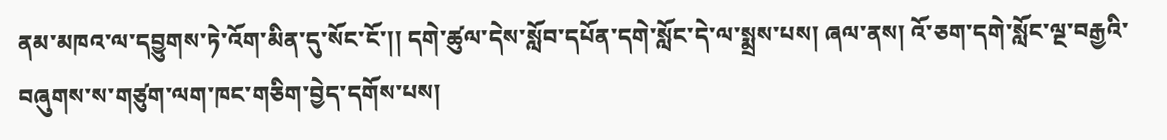ནམ་མཁའ་ལ་དབྱུགས་ཏེ་འོག་མིན་དུ་སོང་ངོ་།། དགེ་ཚུལ་དེས་སློབ་དཔོན་དགེ་སློང་དེ་ལ་སྨྲས་པས། ཞལ་ནས། འོ་ཅག་དགེ་སློང་ལྔ་བརྒྱའི་བཞུགས་ས་གཙུག་ལག་ཁང་གཅིག་བྱེད་དགོས་པས།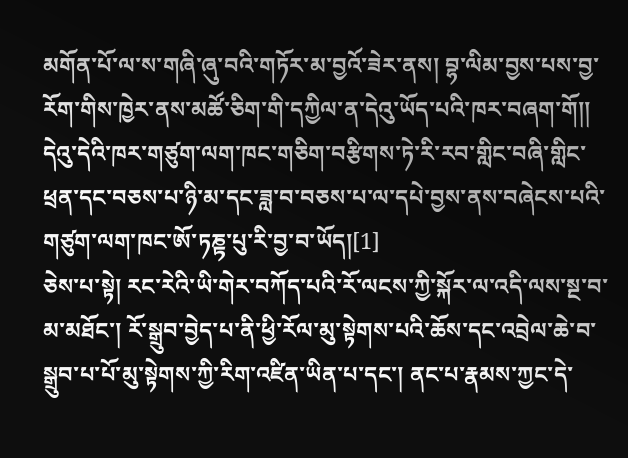མགོན་པོ་ལ་ས་གཞི་ཞུ་བའི་གཏོར་མ་བྱའོ་ཟེར་ནས། བྷ་ལིམ་བྱས་པས་བྱ་རོག་གིས་ཁྱེར་ནས་མཚོ་ཅིག་གི་དཀྱིལ་ན་དེའུ་ཡོད་པའི་ཁར་བཞག་གོ།། དེའུ་དེའི་ཁར་གཙུག་ལག་ཁང་གཅིག་བརྩིགས་ཏེ་རི་རབ་གླིང་བཞི་གླིང་ཕྲན་དང་བཅས་པ་ཉི་མ་དང་ཟླ་བ་བཅས་པ་ལ་དཔེ་བྱས་ནས་བཞེངས་པའི་གཙུག་ལག་ཁང་ཨོ་ཏཎྟ་པུ་རི་བྱ་བ་ཡོད།[1]
ཅེས་པ་སྟེ། རང་རེའི་ཡི་གེར་བཀོད་པའི་རོ་ལངས་ཀྱི་སྐོར་ལ་འདི་ལས་སྔ་བ་མ་མཐོང་། རོ་སྒྲུབ་བྱེད་པ་ནི་ཕྱི་རོལ་མུ་སྟེགས་པའི་ཆོས་དང་འབྲེལ་ཆེ་བ་སྒྲུབ་པ་པོ་མུ་སྟེགས་ཀྱི་རིག་འཛིན་ཡིན་པ་དང་། ནང་པ་རྣམས་ཀྱང་དེ་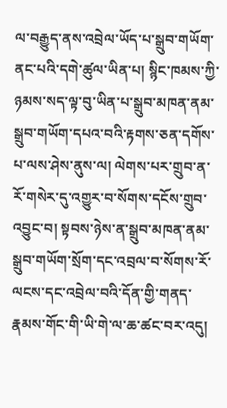ལ་བརྒྱུད་ནས་འབྲེལ་ཡོད་པ་སྒྲུབ་གཡོག་ནང་པའི་དགེ་ཚུལ་ཡིན་པ། སྙིང་ཁམས་ཀྱི་ཉམས་སད་ལྟ་བུ་ཡིན་པ་སྒྲུབ་མཁན་ནམ་སྒྲུབ་གཡོག་དཔའ་བའི་རྟགས་ཅན་དགོས་པ་ལས་ཤེས་ནུས་ལ། ལེགས་པར་གྲུབ་ན་རོ་གསེར་དུ་འགྱུར་བ་སོགས་དངོས་གྲུབ་འབྱུང་བ། སྟབས་ཉེས་ན་སྒྲུབ་མཁན་ནམ་སྒྲུབ་གཡོག་སྲོག་དང་འབྲལ་བ་སོགས་རོ་ལངས་དང་འབྲེལ་བའི་དོན་གྱི་གནད་རྣམས་གོང་གི་ཡི་གེ་ལ་ཆ་ཚང་བར་འདུ།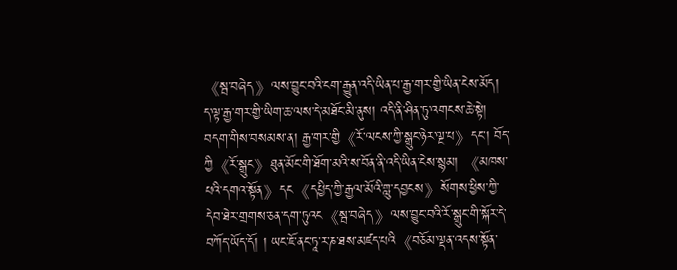《སྦ་བཞེད》ལས་བྱུང་བའི་ངག་རྒྱུན་འདི་ཡིན་པ་རྒྱ་གར་གྱི་ཡིན་ངེས་མོད། ད་ལྟ་རྒྱ་གར་གྱི་ཡིག་ཆ་ལས་དེ་མཐོང་མི་ནུས། འདི་ནི་ཤིན་ཏུ་འགངས་ཆེ་སྟེ། བདག་གིས་བསམས་ན། རྒྱ་གར་གྱི《རོ་ལངས་ཀྱི་སྒྲུང་ཉེར་ལྔ་པ》དང་། བོད་ཀྱི《རོ་སྒྲུང》ཐུན་མོང་གི་ཐོག་མའི་ས་བོན་ནི་འདི་ཡིན་ངེས་སྙམ། 《མཁས་པའི་དགའ་སྟོན》དང《དཔྱིད་ཀྱི་རྒྱལ་མོའི་གླུ་དབྱངས》སོགས་ཕྱིས་ཀྱི་དེབ་ཐེར་གྲགས་ཅན་དག་ཏུའང《སྦ་བཞེད》ལས་བྱུང་བའི་རོ་སྒྲུང་གི་སྐོར་དེ་བཀོད་ཡོད་དོ། ། ཡང་ཇོ་ནང་ཏཱ་ར་ཎ་ཐས་མཛད་པའི《བཅོམ་ལྡན་འདས་སྟོན་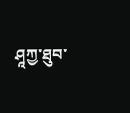ཤཱཀྱ་ཐུབ་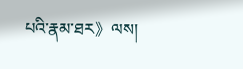པའི་རྣམ་ཐར》ལས།